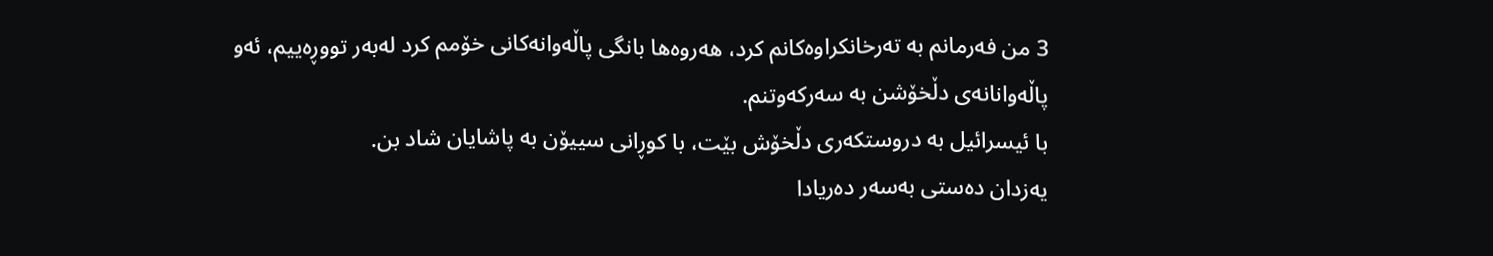3 من فەرمانم بە تەرخانکراوەکانم کرد، هەروەها بانگی پاڵەوانەکانی خۆمم کرد لەبەر تووڕەییم، ئەو پاڵەوانانەی دڵخۆشن بە سەرکەوتنم.
با ئیسرائیل بە دروستکەری دڵخۆش بێت، با کوڕانی سییۆن بە پاشایان شاد بن.
یەزدان دەستی بەسەر دەریادا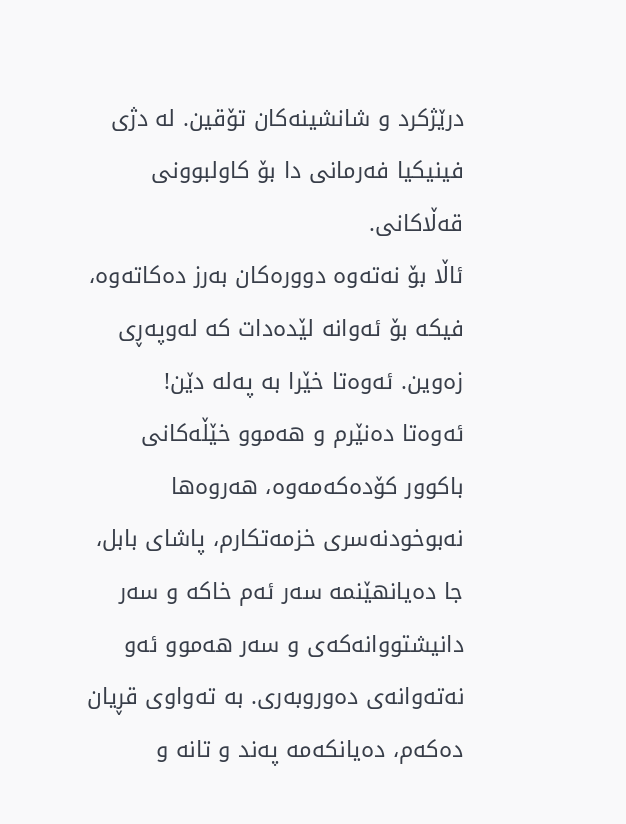درێژکرد و شانشینەکان تۆقین. لە دژی فینیکیا فەرمانی دا بۆ کاولبوونی قەڵاکانی.
ئاڵا بۆ نەتەوە دوورەکان بەرز دەکاتەوە، فیکە بۆ ئەوانە لێدەدات کە لەوپەڕی زەوین. ئەوەتا خێرا بە پەلە دێن!
ئەوەتا دەنێرم و هەموو خێڵەکانی باکوور کۆدەکەمەوە، هەروەها نەبوخودنەسری خزمەتکارم، پاشای بابل، جا دەیانهێنمە سەر ئەم خاکە و سەر دانیشتووانەکەی و سەر هەموو ئەو نەتەوانەی دەوروبەری. بە تەواوی قڕیان دەکەم، دەیانکەمە پەند و تانە و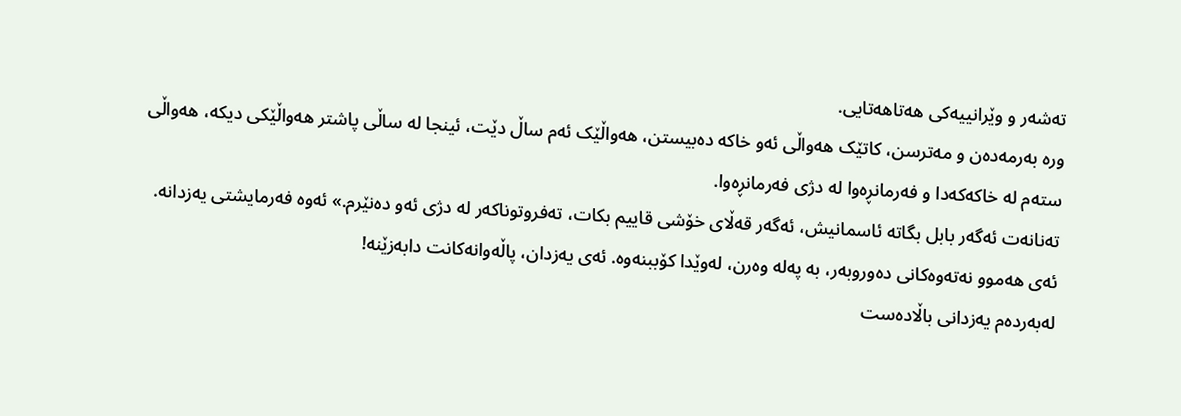تەشەر و وێرانییەکی هەتاهەتایی.
ورە بەرمەدەن و مەترسن، کاتێک هەواڵی ئەو خاکە دەبیستن، هەواڵێک ئەم ساڵ دێت، ئینجا لە ساڵی پاشتر هەواڵێکی دیکە، هەواڵی ستەم لە خاکەکەدا و فەرمانڕەوا لە دژی فەرمانڕەوا.
تەنانەت ئەگەر بابل بگاتە ئاسمانیش، ئەگەر قەڵای خۆشی قاییم بکات، تەفروتوناکەر لە دژی ئەو دەنێرم.» ئەوە فەرمایشتی یەزدانە.
ئەی هەموو نەتەوەکانی دەوروبەر، بە پەلە وەرن، لەوێدا کۆببنەوە. ئەی یەزدان، پاڵەوانەکانت دابەزێنە!
لەبەردەم یەزدانی باڵادەست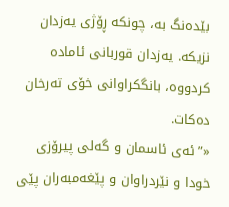بێدەنگ بە، چونکە ڕۆژی یەزدان نزیکە. یەزدان قوربانی ئامادە کردووە، بانگکراوانی خۆی تەرخان دەکات.
«”ئەی ئاسمان و گەلی پیرۆزی خودا و نێردراوان و پێغەمبەران پێی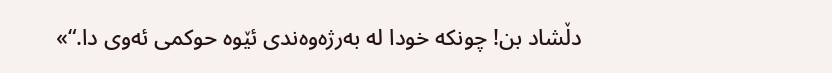دڵشاد بن! چونکە خودا لە بەرژەوەندی ئێوە حوکمی ئەوی دا.“»